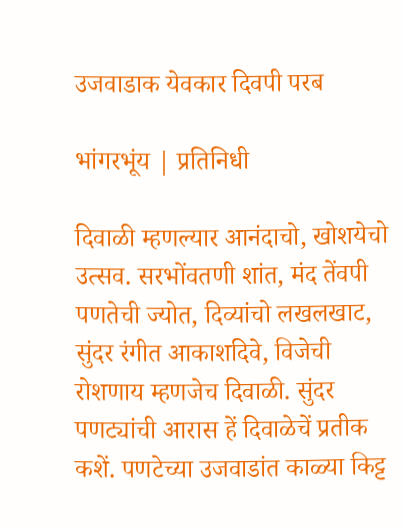उजवाडाक येवकार दिवपी परब

भांगरभूंय | प्रतिनिधी

दिवाळी म्हणल्यार आनंदाचो, खोशयेचो उत्सव. सरभोंवतणी शांत, मंद तेंवपी पणतेची ज्योत, दिव्यांचो लखलखाट, सुंदर रंगीत आकाशदिवे, विजेची रोशणाय म्हणजेच दिवाळी. सुंदर पणट्यांची आरास हें दिवाळेचें प्रतीक कशें. पणटेच्या उजवाडांत काळ्या किट्ट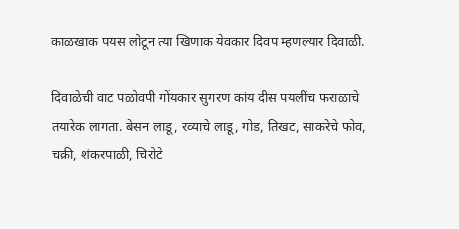काळखाक पयस लोटून त्या खिणाक येवकार दिवप म्हणल्यार दिवाळी.

दिवाळेची वाट पळोवपी गोंयकार सुगरण कांय दीस पयलींच फराळाचे तयारेक लागता. बेसन लाडू, रव्याचे लाडू, गोड, तिखट, साकरेचे फोव, चक्री, शंकरपाळी, चिरोटे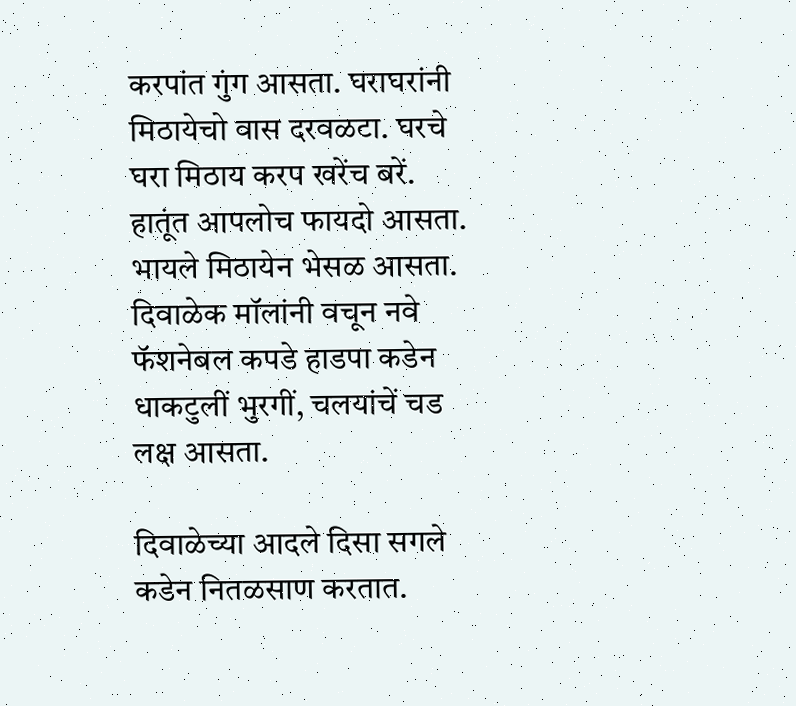करपांत गुंग आसता. घराघरांनी मिठायेचो वास दरवळटा. घरचे घरा मिठाय करप खरेंच बरें. हातूंत आपलोच फायदो आसता. भायले मिठायेन भेसळ आसता.  दिवाळेक मॉलांनी वचून नवे फॅशनेबल कपडे हाडपा कडेन धाकटुलीं भुरगीं, चलयांचें चड लक्ष आसता.

दिवाळेच्या आदले दिसा सगले कडेन नितळसाण करतात.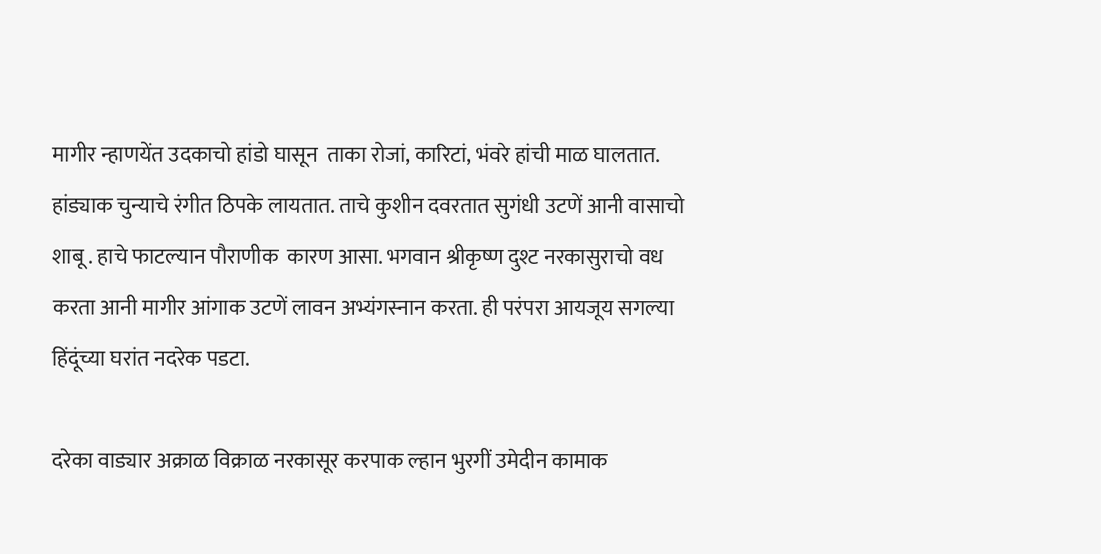मागीर न्हाणयेंत उदकाचो हांडो घासून  ताका रोजां, कारिटां, भंवरे हांची माळ घालतात. हांड्याक चुन्याचे रंगीत ठिपके लायतात. ताचे कुशीन दवरतात सुगंधी उटणें आनी वासाचो शाबू . हाचे फाटल्यान पौराणीक  कारण आसा. भगवान श्रीकृष्ण दुश्ट नरकासुराचो वध करता आनी मागीर आंगाक उटणें लावन अभ्यंगस्नान करता. ही परंपरा आयजूय सगल्या हिंदूंच्या घरांत नदरेक पडटा.

दरेका वाड्यार अक्राळ विक्राळ नरकासूर करपाक ल्हान भुरगीं उमेदीन कामाक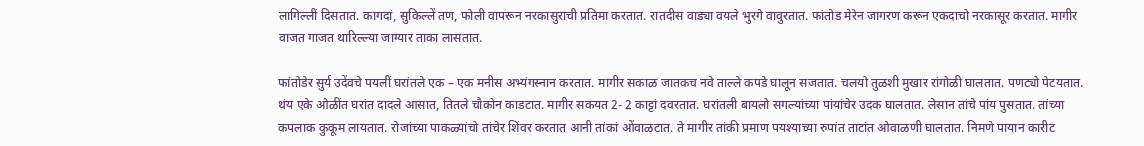लागिल्लीं दिसतात. कागदां, सुकिल्लें तण, फोली वापरून नरकासुराची प्रतिमा करतात. रातदीस वाड्या वयले भुरगे वावुरतात. फांतोड मेरेन जागरण करून एकदाचो नरकासूर करतात. मागीर वाजत गाजत थारिल्ल्या जाग्यार ताका लासतात.

फांतोडेर सुर्य उदेंवचे पयलीं घरांतले एक – एक मनीस अभ्यंगस्नान करतात. मागीर सकाळ जातकच नवे ताल्ले कपडे घालून सजतात. चलयो तुळशी मुखार रांगोळी घालतात. पणट्यो पेटयतात. थंय एके ओळींत घरांत दादले आसात, तितले चौकोन काडटात. मागीर सकयत 2- 2 काट्टां दवरतात. घरांतली बायलो सगल्यांच्या पांयांचेर उदक घालतात. लेसान तांचे पांय पुसतात. तांच्या कपलाक कुकूम लायतात. रोजांच्या पाकळ्यांचो तांचेर शिंवर करतात आनी तांकां ओंवाळटात. ते मागीर तांकी प्रमाण पयश्याच्या रुपांत ताटांत ओवाळणी घालतात. निमणे पायान कारीट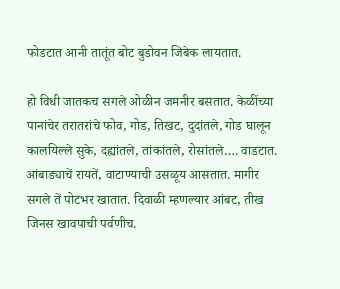फोडटात आनी तातूंत बोट बुडोवन जिबेक लायतात.

हो विधी जातकच सगले ओळीन जमनीर बसतात. केळींच्या पानांचेर तरातरांचे फोव, गोड, तिखट, दुदांतले, गोड घालून कालयिल्ले सुके, दह्यांतले, तांकांतले, रोसांतले…. वाडटात. आंबाड्याचें रायतें, वाटाण्याची उसळूय आसतात. मागीर सगले तें पोटभर खातात. दिवाळी म्हणल्यार आंबट, तीख जिनस खावपाची पर्वणीच.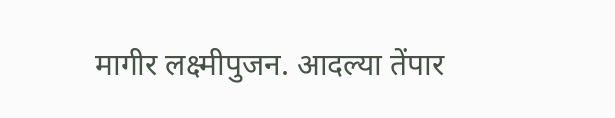मागीर लक्ष्मीपुजन. आदल्या तेंपार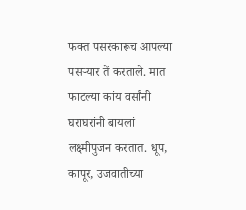फक्त पसरकारूच आपल्या पसऱ्यार तें करताले. मात फाटल्या कांय वर्सांनी घराघरांनी बायलां लक्ष्मीपुजन करतात. धूप, कापूर, उजवातीच्या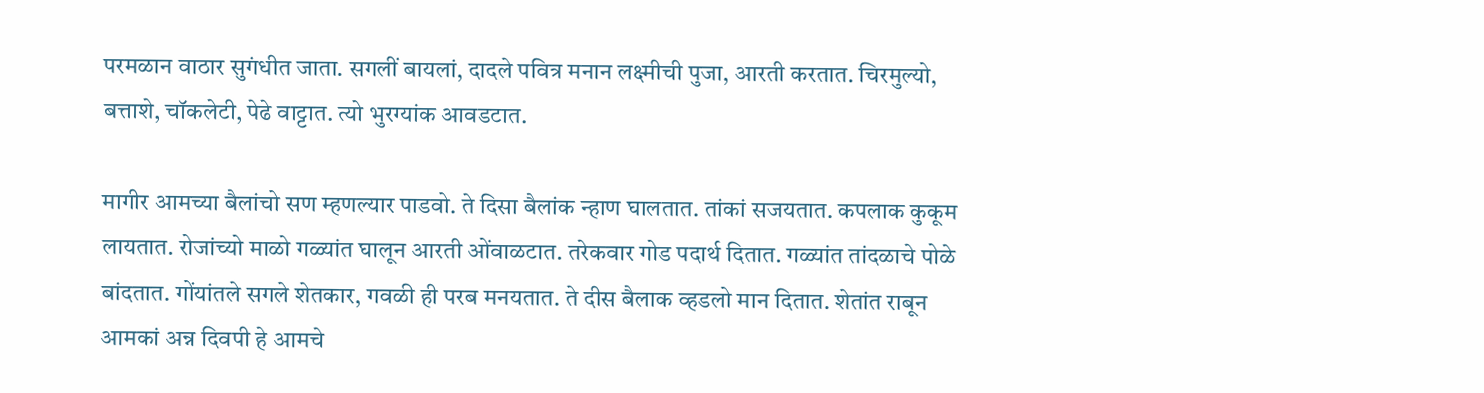परमळान वाठार सुगंधीत जाता. सगलीं बायलां, दादले पवित्र मनान लक्ष्मीची पुजा, आरती करतात. चिरमुल्यो, बत्ताशे, चॉकलेटी, पेढे वाट्टात. त्यो भुरग्यांक आवडटात.

मागीर आमच्या बैलांचो सण म्हणल्यार पाडवो. ते दिसा बैलांक न्हाण घालतात. तांकां सजयतात. कपलाक कुकूम लायतात. रोजांच्यो माळो गळ्यांत घालून आरती ओंवाळटात. तरेकवार गोड पदार्थ दितात. गळ्यांत तांदळाचे पोळे बांदतात. गोंयांतले सगले शेतकार, गवळी ही परब मनयतात. ते दीस बैलाक व्हडलो मान दितात. शेतांत राबून आमकां अन्न दिवपी हे आमचे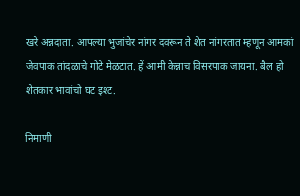खरे अन्नदाता. आपल्या भुजांचेर नांगर दवरून ते शेत नांगरतात म्हणून आमकां जेवपाक तांदळाचे गोटे मेळटात. हें आमी केन्नाच विसरपाक जायना. बैल हो शेतकार भावांचो घट इश्ट.

निमाणी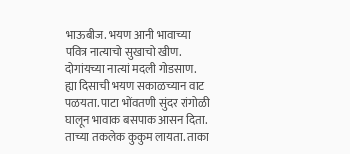भाऊबीज. भयण आनी भावाच्या पवित्र नात्याचो सुखाचो खीण. दोगांयच्या नात्यां मदली गोडसाण. ह्या दिसाची भयण सकाळच्यान वाट पळयता. पाटा भोंवतणी सुंदर रांगोळी घालून भावाक बसपाक आसन दिता. ताच्या तकलेक कुकुम लायता. ताका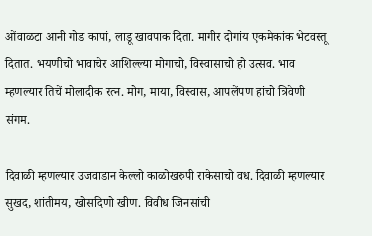ओंवाळटा आनी गोड कापां, लाडू खावपाक दिता. मागीर दोगांय एकमेकांक भेटवस्तू दितात. भयणीचो भावाचेर आशिल्ल्या मोगाचो, विस्वासाचो हो उत्सव. भाव म्हणल्यार तिचें मोलादीक रत्न. मोग, माया, विस्वास, आपलेंपण हांचो त्रिवेणी संगम.

दिवाळी म्हणल्यार उजवाडान केल्लो काळोखरुपी राकेसाचो वध. दिवाळी म्हणल्यार सुखद, शांतीमय, खोसदिणो खीण. विवीध जिनसांची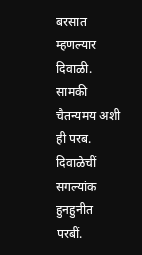बरसात म्हणल्यार दिवाळी. सामकी चैतन्यमय अशी ही परब. दिवाळेचीं सगल्यांक हुनहुनीत परबीं.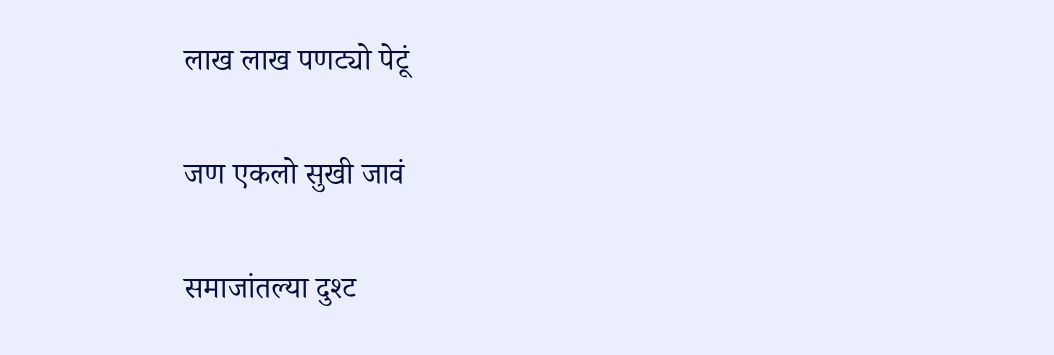लाख लाख पणट्यो पेटूं

जण एकलो सुखी जावं

समाजांतल्या दुश्ट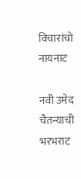विचारांचो नायनाट

नवी उमेद चैतन्याची भरभराट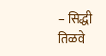– सिद्धी तिळवे